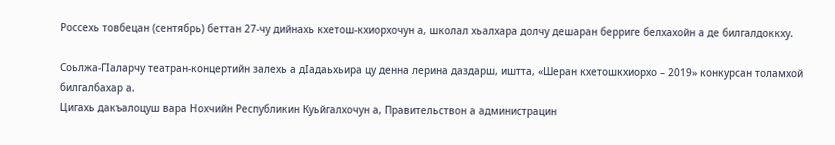Россехь товбецан (сентябрь) беттан 27-чу дийнахь кхетош-кхиорхочун а, школал хьалхара долчу дешаран берриге белхахойн а де билгалдоккху.

Соьлжа-ГIаларчу театран-концертийн залехь а дIадаьхьира цу денна лерина даздарш, иштта, «Шеран кхетошкхиорхо – 2019» конкурсан толамхой билгалбахар а.
Цигахь дакъалоцуш вара Нохчийн Республикин Куьйгалхочун а, Правительствон а администрацин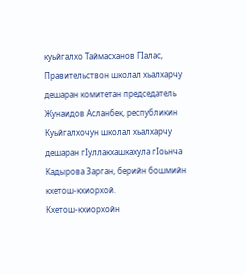куьйгалхо Таймасханов ГIалас, Правительствон школал хьалхарчу дешаран комитетан председатель Жунаидов Асланбек, республикин Куьйгалхочун школал хьалхарчу дешаран гIуллакхашкахула гIоьнча Кадырова Зарган, берийн бошмийн кхетош-кхиорхой.
Кхетош-кхиорхойн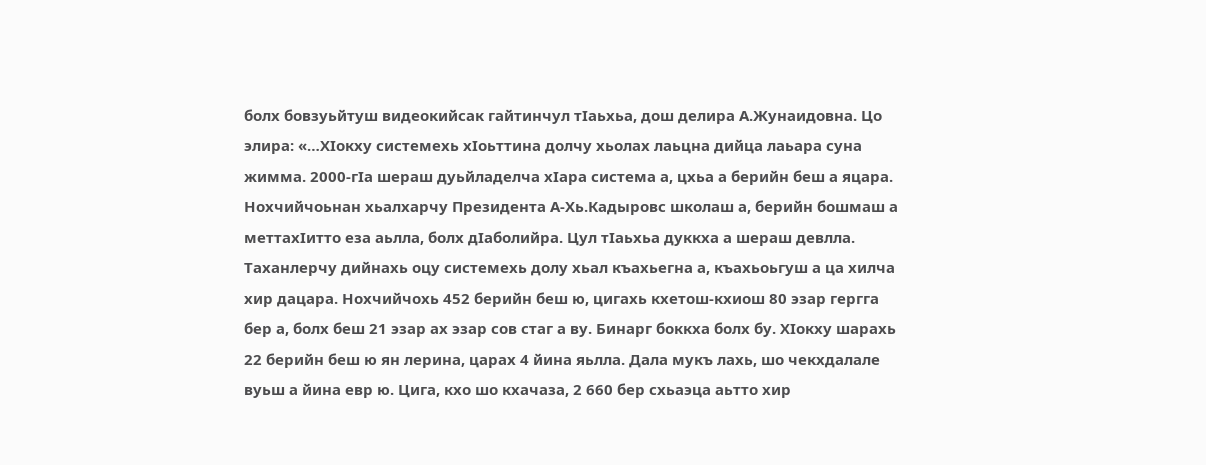болх бовзуьйтуш видеокийсак гайтинчул тIаьхьа, дош делира А.Жунаидовна. Цо элира: «…ХIокху системехь хIоьттина долчу хьолах лаьцна дийца лаьара суна жимма. 2000-гIа шераш дуьйладелча хIара система а, цхьа а берийн беш а яцара. Нохчийчоьнан хьалхарчу Президента А-Хь.Кадыровс школаш а, берийн бошмаш а меттахIитто еза аьлла, болх дIаболийра. Цул тIаьхьа дуккха а шераш девлла. Таханлерчу дийнахь оцу системехь долу хьал къахьегна а, къахьоьгуш а ца хилча хир дацара. Нохчийчохь 452 берийн беш ю, цигахь кхетош-кхиош 80 эзар гергга бер а, болх беш 21 эзар ах эзар сов стаг а ву. Бинарг боккха болх бу. ХIокху шарахь 22 берийн беш ю ян лерина, царах 4 йина яьлла. Дала мукъ лахь, шо чекхдалале вуьш а йина евр ю. Цига, кхо шо кхачаза, 2 660 бер схьаэца аьтто хир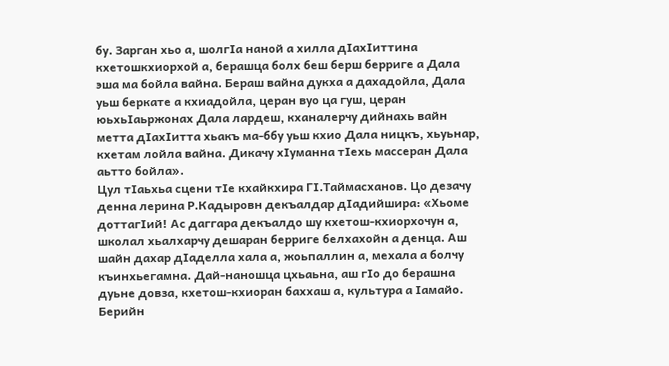бу. Зарган хьо а, шолгIа наной а хилла дIахIиттина кхетошкхиорхой а, берашца болх беш берш берриге а Дала эша ма бойла вайна. Бераш вайна дукха а дахадойла, Дала уьш беркате а кхиадойла, церан вуо ца гуш, церан юьхьIаьржонах Дала лардеш, кханалерчу дийнахь вайн метта дIахIитта хьакъ ма-ббу уьш кхио Дала ницкъ, хьуьнар, кхетам лойла вайна. Дикачу хIуманна тIехь массеран Дала аьтто бойла».
Цул тIаьхьа сцени тIе кхайкхира ГI.Таймасханов. Цо дезачу денна лерина Р.Кадыровн декъалдар дIадийшира: «Хьоме доттагIий! Ас даггара декъалдо шу кхетош-кхиорхочун а, школал хьалхарчу дешаран берриге белхахойн а денца. Аш шайн дахар дIаделла хала а, жоьпаллин а, мехала а болчу къинхьегамна. Дай-наношца цхьаьна, аш гIо до берашна дуьне довза, кхетош-кхиоран баххаш а, культура а Iамайо. Берийн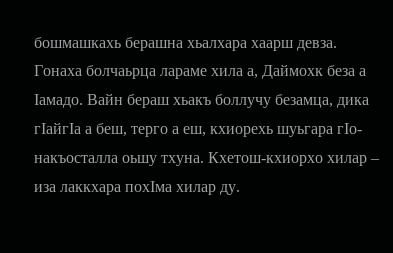бошмашкахь берашна хьалхара хаарш девза. Гонаха болчаьрца лараме хила а, Даймохк беза а Iамадо. Вайн бераш хьакъ боллучу безамца, дика гIайгIа а беш, терго а еш, кхиорехь шуьгара гIо-накъосталла оьшу тхуна. Кхетош-кхиорхо хилар – иза лаккхара похIма хилар ду.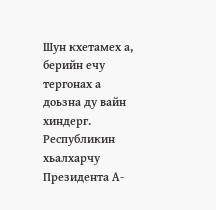Шун кхетамех а, берийн ечу тергонах а доьзна ду вайн хиндерг. Республикин хьалхарчу Президента А-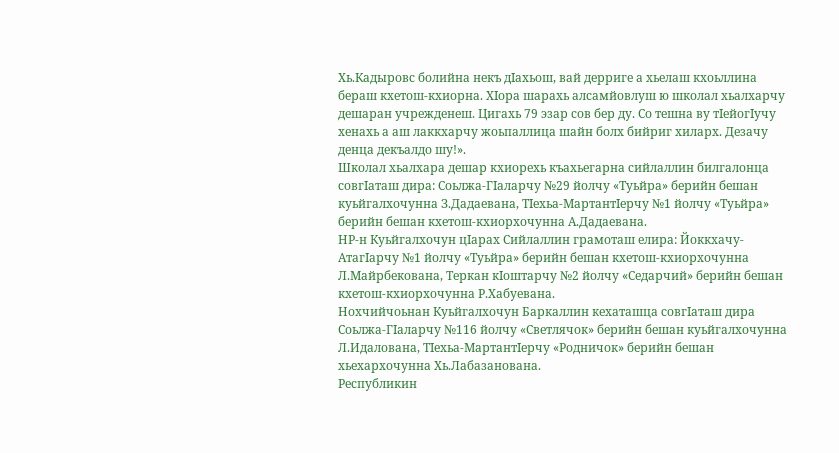Хь.Кадыровс болийна некъ дIахьош, вай дерриге а хьелаш кхоьллина бераш кхетош-кхиорна. ХIора шарахь алсамйовлуш ю школал хьалхарчу дешаран учрежденеш. Цигахь 79 эзар сов бер ду. Со тешна ву тIейогIучу хенахь а аш лаккхарчу жоьпаллица шайн болх бийриг хиларх. Дезачу денца декъалдо шу!».
Школал хьалхара дешар кхиорехь къахьегарна сийлаллин билгалонца совгIаташ дира: Соьлжа-ГIаларчу №29 йолчу «Туьйра» берийн бешан куьйгалхочунна З.Дадаевана, ТIехьа-МартантIерчу №1 йолчу «Туьйра» берийн бешан кхетош-кхиорхочунна А.Дадаевана.
НР-н Куьйгалхочун цIарах Сийлаллин грамоташ елира: Йоккхачу-АтагIарчу №1 йолчу «Туьйра» берийн бешан кхетош-кхиорхочунна Л.Майрбекована, Теркан кIоштарчу №2 йолчу «Седарчий» берийн бешан кхетош-кхиорхочунна Р.Хабуевана.
Нохчийчоьнан Куьйгалхочун Баркаллин кехаташца совгIаташ дира Соьлжа-ГIаларчу №116 йолчу «Светлячок» берийн бешан куьйгалхочунна Л.Идалована, ТIехьа-МартантIерчу «Родничок» берийн бешан хьехархочунна Хь.Лабазанована.
Республикин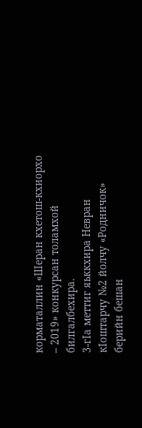корматаллин «Шеран кхетош-кхиорхо – 2019» конкурсан толамхой билгалбехира.
3-гIа меттиг яьккхира Невран кIоштарчу №2 йолчу «Родничок» берийн бешан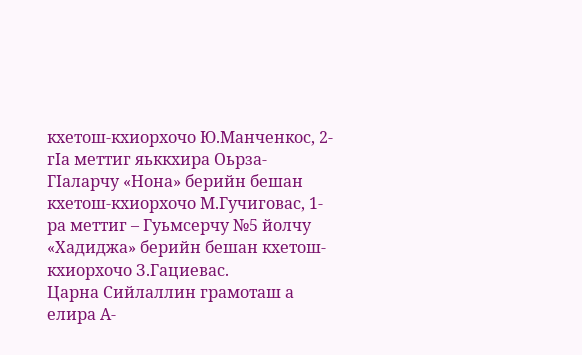кхетош-кхиорхочо Ю.Манченкос, 2-гIа меттиг яьккхира Оьрза-ГIаларчу «Нона» берийн бешан кхетош-кхиорхочо М.Гучиговас, 1-ра меттиг – Гуьмсерчу №5 йолчу «Хадиджа» берийн бешан кхетош-кхиорхочо З.Гациевас.
Царна Сийлаллин грамоташ а елира А-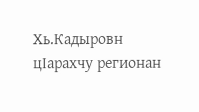Хь.Кадыровн цIарахчу регионан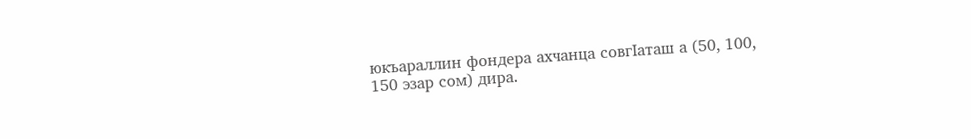юкъараллин фондера ахчанца совгIаташ а (50, 100, 150 эзар сом) дира.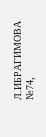Л.ИБРАГИМОВА
№74,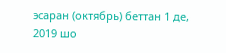эсаран (октябрь) беттан 1 де, 2019 шо